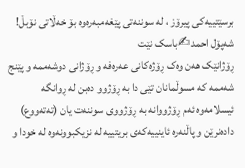برسێتییەکی پیرۆز ، لە سوننەتی پێغەمبەرەوە بۆ خەڵاتی نۆبڵ!
شەپۆل احمد✍باسک نێت
ڕۆژانێک هەن وەک ڕۆژەکانی عەرەفە و ڕۆژانی دوشەممە و پێنج شەممە کە مسوڵمانان تێی دا بە ڕۆژوو دەبن لە ڕوانگە ئیسلامەوە ئەم ڕۆژووانە بە ڕۆژووی سوننەت یان (تەتەووع) دادەنرێن و پاڵنەرە ئاینییەکەی بریتییە لە نزیکبوونەوە لە خودا و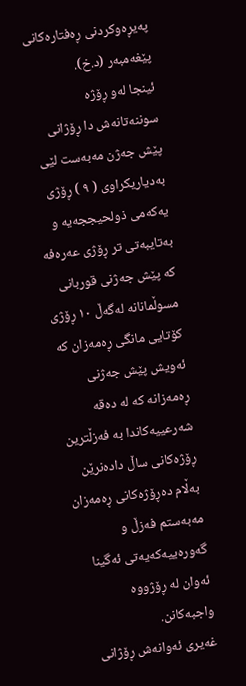پەیڕەوکردنی ڕەفتارەکانی پێغەمبەر (د.خ).
ئینجا لەو ڕۆژە سوننەتانەش دا ڕۆژانی پێش جەژن مەبەست لێی بەدیاریکراوی ( ٩ ) ڕۆژی یەکەمی ذولحیججەیە و بەتایبەتی تر ڕۆژی عەرەفە کە پێش جەژنی قوربانی مسوڵمانانە لەگەڵ ١٠ ڕۆژی کۆتایی مانگی ڕەمەزان کە ئەویش پێش جەژنی ڕەمەزانە کە لە دەقە شەرعییەکاندا بە فەزڵترین ڕۆژەکانی ساڵ دادەنرێن بەڵام دەڕۆژەکانی ڕەمەزان مەبەستم فەزڵ و گەورەییەکەیەتی ئەگینا ئەوان لە ڕۆژووە واجبەکانن.
غەیری ئەوانەش ڕۆژانی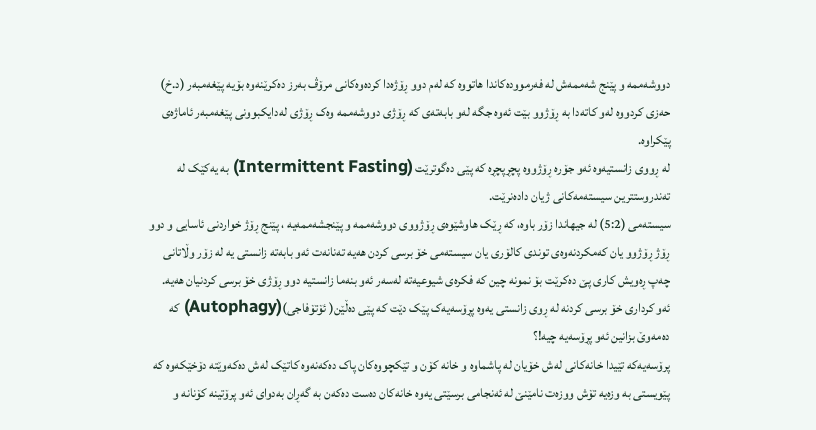دووشەممە و پێنج شەممەش لە فەرموودەکاندا هاتووە کە لەم دوو ڕۆژەدا کردەوەکانی مرۆڤ بەرز دەکرێنەوە بۆیە پێغەمبەر (د.خ) حەزی کردووە لەو کاتەدا بە ڕۆژوو بێت ئەوە جگە لەو بابەتەی کە ڕۆژی دووشەممە وەک ڕۆژی لەدایکبوونی پێغەمبەر ئاماژەی پێکراوە.
لە ڕووی زانستیەوە ئەو جۆرە ڕۆژووە پچڕپچڕە کە پێی دەگوترێت (Intermittent Fasting) بە یەکێک لە تەندروستترین سیستەمەکانی ژیان دادەنرێت.
سیستەمی (5:2) لە جیهاندا زۆر باوە، کە ڕێک هاوشێوەی ڕۆژووی دووشەممە و پێنجشەممەیە ، پێنج ڕۆژ خواردنی ئاسایی و دوو ڕۆژ ڕۆژوو یان کەمکردنەوەی توندی کالۆری یان سیستەمی خۆ برسی کردن هەیە تەنانەت ئەو بابەتە زانستی یە لە زۆر وڵاتانی چەپ ڕەویش کاری پێ دەکرێت بۆ نمونە چین کە فکرەی شیوعیەتە لەسەر ئەو بنەما زانستیە دوو ڕۆژی خۆ برسی کردنیان هەیە.
ئەو کرداری خۆ برسی کردنە لە ڕوی زانستی یەوە پڕۆسەیەک پێک دێت کە پێی دەڵێن( ئۆتۆفاجی)(Autophagy) کە دەمەوێ بزانین ئەو پڕۆسەیە چیە!؟
پرۆسەیەکە تێیدا خانەکانی لەش خۆیان لە پاشماوە و خانە کۆن و تێکچووەکان پاک دەکەنەوە کاتێک لەش دەکەوێتە دۆخێکەوە کە پێویستی بە وزەیە تۆش ووزەت نامێنێ لە ئەنجامی برسێتی یەوە خانەکان دەست دەکەن بە گەڕان بەدوای ئەو پرۆتینە کۆنانە و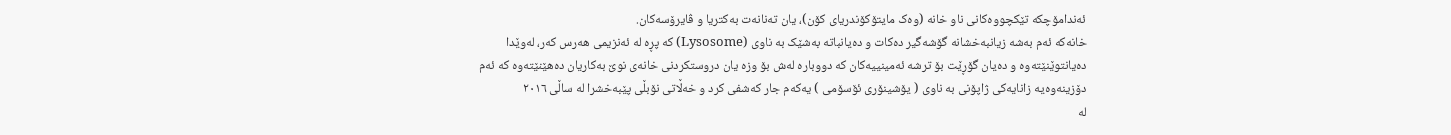ئەندامۆچکە تێکچووەکانی ناو خانە (وەک مایتۆکۆندریای کۆن)، یان تەنانەت بەکتریا و ڤایرۆسەکان.
خانەکە ئەم بەشە زیانبەخشانە گۆشەگیر دەکات و دەیانباتە بەشێک بە ناوی (Lysosome) کە پڕە لە ئەنزیمی هەرس کەر، لەوێدا دەیانتوێنێتەوە و دەیان گۆڕێت بۆ ترشە ئەمینییەکان کە دووبارە لەش بۆ وزە یان دروستکردنی خانەی نوێ بەکاریان دەهێنێتەوە کە ئەم دۆزینەوەیە زانایەکی ژاپۆنی بە ناوی ( یۆشینۆری ئۆسۆمی ) یەکەم جار کەشفی کرد و خەڵاتی نۆبڵی پێبەخشرا لە ساڵی ٢٠١٦
لە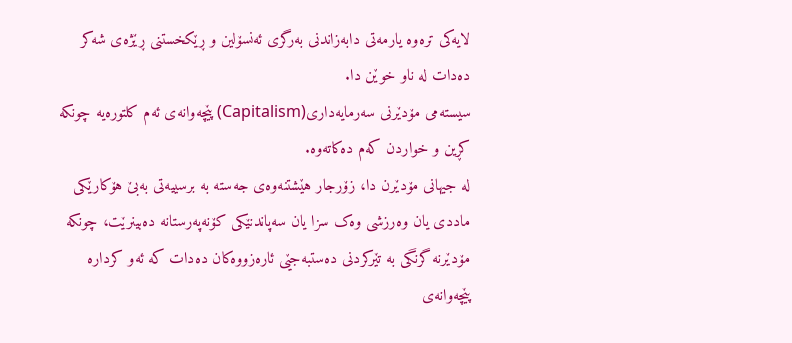لایەکی ترەوە یارمەتی دابەزاندنی بەرگری ئەنسۆلین و ڕێکخستنی ڕێژەی شەکر دەدات لە ناو خوێن دا.
سیستەمی مۆدێرنی سەرمایەداری(Capitalism) پێچەوانەی ئەم کلتورەیە چونکە کڕین و خواردن کەم دەکاتەوە.
لە جیهانی مۆدێرن دا، زۆرجار هێشتنەوەی جەستە بە برسییەتی بەبێ هۆکارێکی ماددی یان وەرزشی وەک سزا یان سەپاندنێکی کۆنەپەرستانە دەبینرێت، چونکە مۆدێرنە گرنگی بە تێرکردنی دەستبەجێی ئارەزووەکان دەدات کە ئەو کردارە پێچەوانەی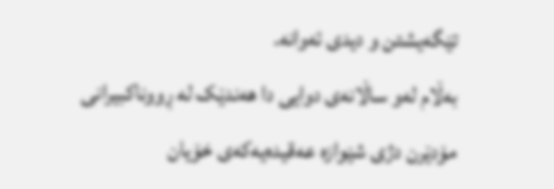تێگەیشتن و دیدی ئەوانە.
بەڵام لەو ساڵانەی دوایی دا هەندێک لە ڕووناکبیرانی مۆدێرن دژی شێوازە عەقیدەیەکەی خۆیان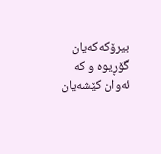بیرۆکەکەیان گۆڕیوە و کە ئەوان کێشەیان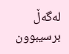لەگەڵ برسیبوون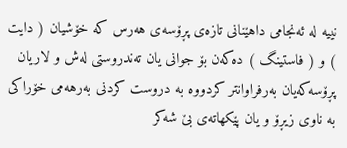نییە لە ئەنجامی داهێنانی تازەی پڕۆسەی هەرس کە خۆشیان ( دایت ) و ( فاستینگ ) دەکەن بۆ جوانی یان تەندروستی لەش و لاریان پڕۆسەکەیان بەرفراوانتر کردووە بە دروست کردنی بەرهەمی خۆراکی بە ناوی زیڕۆ و یان پێکهاتەی بێ شەکر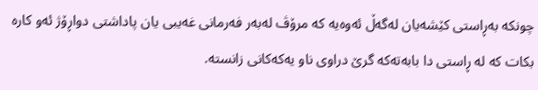چونکە بەڕاستی کێشەیان لەگەڵ ئەوەیە کە مرۆڤ لەبەر فەرمانی غەیبی یان پاداشتی دواڕۆژ ئەو کارە بکات کە لە ڕاستی دا بابەتەکە گرێ دراوی ناو یەکەکانی زانستە.